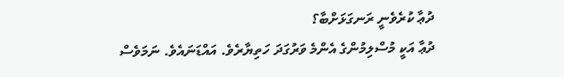ދުޢާ ކުރެވެނީ ރަނގަޅަށްބާ؟
ދުޢާ އަކީ މުސްލިމުންގެ އެންމެ ވަރުގަދަ ހަތިޔާރެވެ. އައްޑަނައެވެ. ނަމަވެސް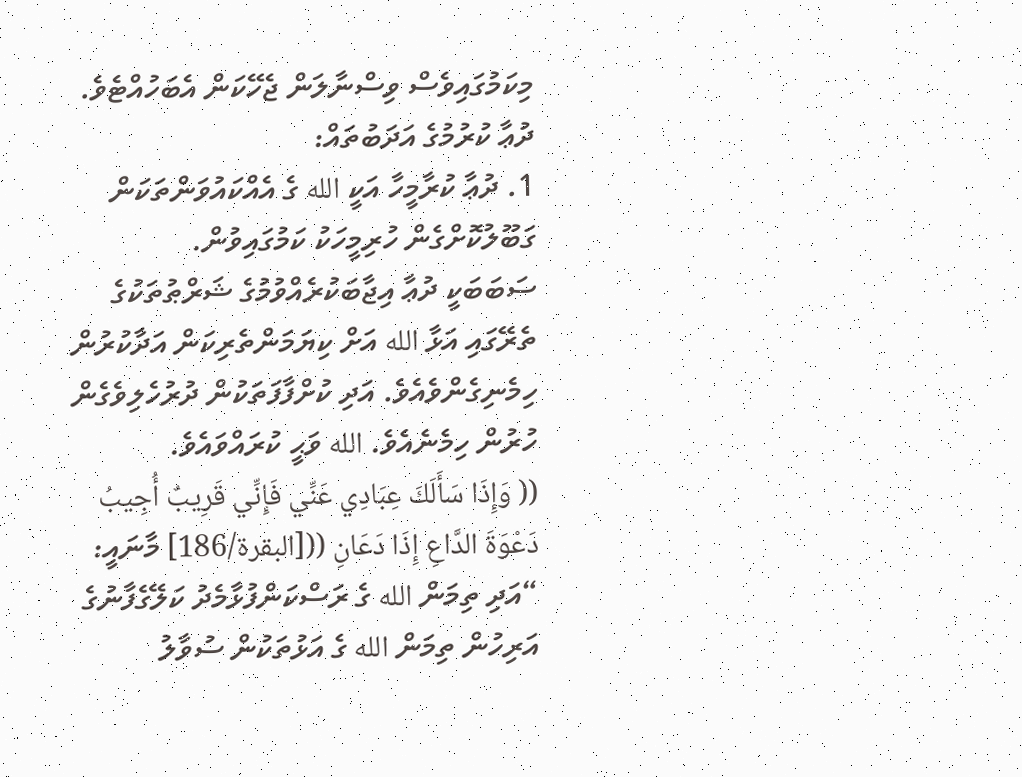މިކަމުގައިވެސް ވިސްނާލަން ޖެހޭކަން އެބަހުއްޓެވެ.
ދުޢާ ކުރުމުގެ އަދަބުތައް:
1. ދުޢާ ކުރާމީހާ އަކީ الله ގެ އެއްކައުވަންތަކަން ގަބޫލުކޮށްގެން ހުރިމީހަކު ކަމުގައިވުން.
ސަބަބަކީ ދުޢާ އިޖާބަކުރެއްވުމުގެ ޝަރްޠުތަކުގެ ތެރޭގައި އަޅާ الله އަށް ކިޔަމަންތެރިކަން އަދާކުރުން ހިމެނިގެންވެއެވެ. އަދި ކުށްފާފަތަކުން ދުރުހެލިވެގެން ހުރުން ހިމެނެއެވެ. الله ވަޙީ ކުރައްވައެވެ.
(( وَإِذَا سَأَلَكَ عِبَادِي عَنِّي فَإِنِّي قَرِيبٌ أُجِيبُ دَعْوَةَ الدَّاعِ إِذَا دَعَانِ (([البقرة/186] މާނައީ: “އަދި ތިމަން الله ގެ ރަސްކަންފުޅާމެދު ކަލޭގެފާނުގެ އަރިހުން ތިމަން الله ގެ އަޅުތަކުން ސުވާލު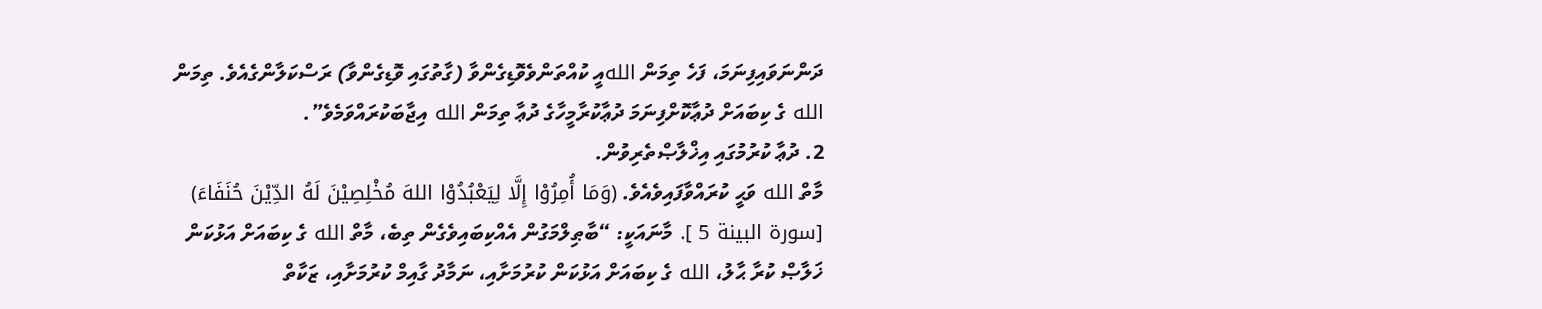ދަންނަވައިފިނަމަ، ފަހެ ތިމަން اللهއީ ކުއްތަންވެވޮޑިގެންވާ (ގާތުގައި ވޮޑިގެންވާ) ރަސްކަލާންގެއެވެ. ތިމަން الله ގެ ކިބައަށް ދުޢާކޮށްފިނަމަ ދުޢާކުރާމީހާގެ ދުޢާ ތިމަން الله އިޖާބަކުރައްވަމެވެ”.
2. ދުޢާ ކުރުމުގައި އިޚްލާޞްތެރިވުން.
މާތް الله ވަޙީ ކުރައްވާފައިވެއެވެ. (وَمَا أُمِرُوْا إِلَّا لِيَعْبُدُوْا اللهَ مُخْلِصِيْنَ لَهُ الدِّيْنَ حُنَفَاءَ) [سورة البينة 5 ]. މާނައަކީ: “ބާޠިލްމަގުން އެއްކިބައިވެގެން ތިބެ، މާތް الله ގެ ކިބައަށް އަޅުކަން ޚަލާޞް ކުރާ ޙާލު، الله ގެ ކިބައަށް އަޅުކަން ކުރުމަށާއި، ނަމާދު ގާއިމް ކުރުމަށާއި، ޒަކާތް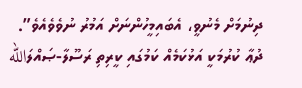ދިނުމަށް މެނުވީ، އެބައިމީހުންނަށް އަމުރު ނުވެވެއެވެ”. ދުޢާ ކުރުމަކީ އަޅުކަމެއް ކަމުގައި ކީރިތި ރަސޫލާ-ޞައްލަالله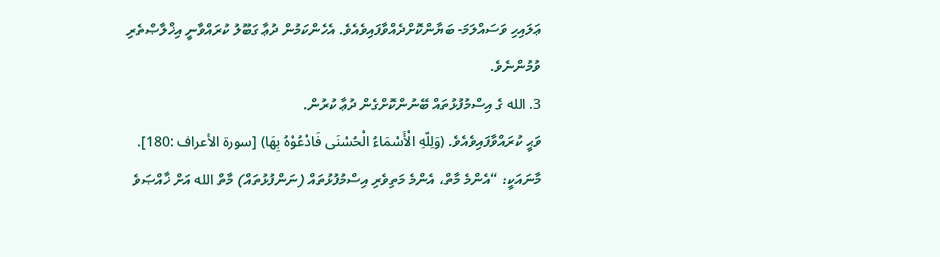ޢަލައިހި ވަސައްލަމަ- ބަޔާންކޮށްދެއްވާފައިވެއެވެ. އެހެންކަމުން ދުޢާ ގަބޫލު ކުރައްވާނީ އިޚްލާޞްތެރި ވުމުންނެވެ.
3. الله ގެ އިސްމުފުޅުތައް ބޭނުންކޮށްގެން ދުޢާ ކުރުން.
ވަޙީ ކުރައްވާފައިވެއެވެ. (وَلِلّهِ الْأَسْمَاءُ الْحُسْنَى فَادْعُوْهُ بِهَا) [سورة الأعراف :180]. މާނައަކީ: “އެންމެ މާތް، އެންމެ މަތިވެރި އިސްމުފުޅުތައް (ނަންފުޅުތައް) މާތް الله އަށް ޚާއްޞަވެ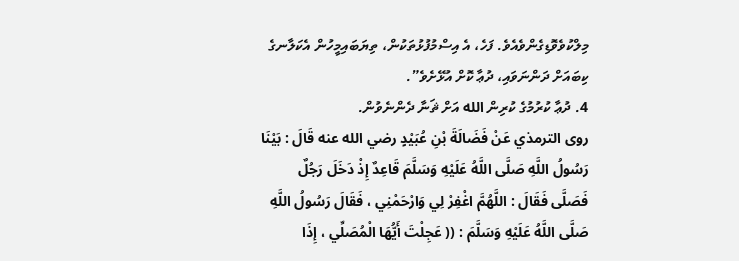މިލްކުވެވޮޑިގެންވެއެވެ. ފަހެ، އެ އިސްމުފުޅުތަކުން، ތިޔަބައިމީހުން އެކަލާނގެ ކިބައަށް ދަންނަވައި، ދުޢާ ކޮށް އުޅޭށެވެ”.
4. ދުޢާ ކުރުމުގެ ކުރިން الله އަށް ޘަނާ ދެންނެވުން.
روى الترمذي عَنْ فَضَالَةَ بْنِ عُبَيْدٍ رضي الله عنه قَالَ : بَيْنَا رَسُولُ اللَّهِ صَلَّى اللَّهُ عَلَيْهِ وَسَلَّمَ قَاعِدٌ إِذْ دَخَلَ رَجُلٌ فَصَلَّى فَقَالَ : اللَّهُمَّ اغْفِرْ لِي وَارْحَمْنِي ، فَقَالَ رَسُولُ اللَّهِ صَلَّى اللَّهُ عَلَيْهِ وَسَلَّمَ : (( عَجِلْتَ أَيُّهَا الْمُصَلِّي ، إِذَا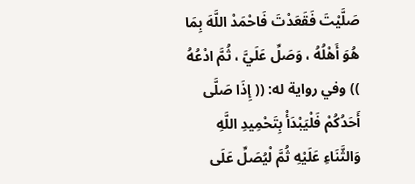صَلَّيْتَ فَقَعَدْتَ فَاحْمَدْ اللَّهَ بِمَا هُوَ أَهْلُهُ ، وَصَلِّ عَلَيَّ ، ثُمَّ ادْعُهُ )) وفي رواية له: (( إِذَا صَلَّى أَحَدُكُمْ فَلْيَبْدَأْ بِتَحْمِيدِ اللَّهِ وَالثَّنَاءِ عَلَيْهِ ثُمَّ لْيُصَلِّ عَلَى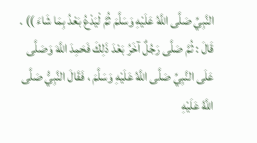النَّبِيِّ صَلَّى اللَّهُ عَلَيْهِ وَسَلَّمَ ثُمَّ لْيَدْعُ بَعْدُ بِمَا شَاءَ )) . قَالَ : ثُمَّ صَلَّى رَجُلٌ آخَرُ بَعْدَ ذَلِكَ فَحَمِدَ اللَّهَ وَصَلَّى عَلَى النَّبِيِّ صَلَّى اللَّهُ عَلَيْهِ وَسَلَّمَ ، فَقَالَ النَّبِيُّ صَلَّى اللَّهُ عَلَيْهِ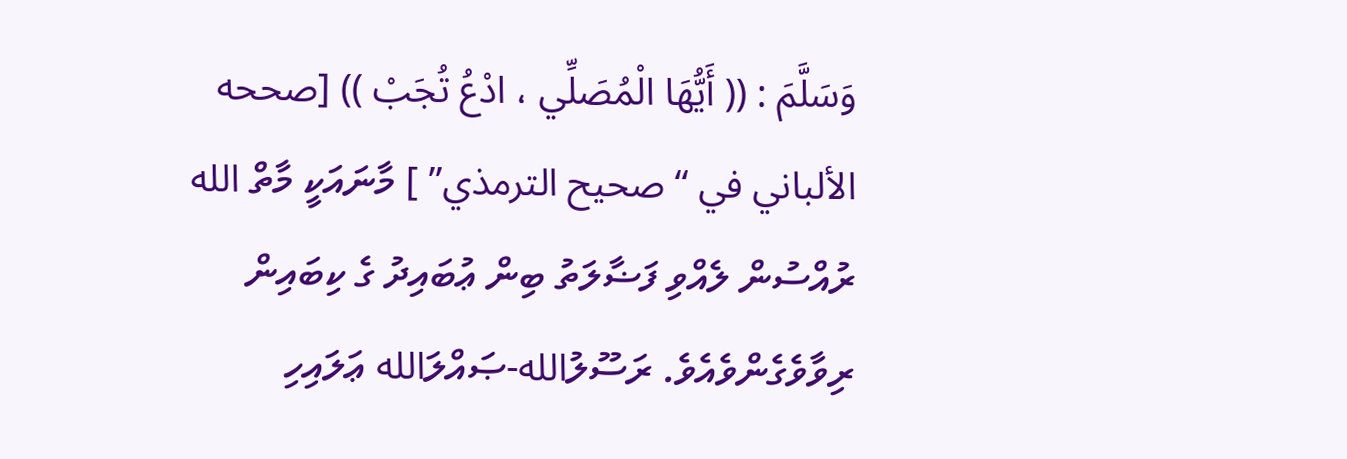وَسَلَّمَ : (( أَيُّهَا الْمُصَلِّي ، ادْعُ تُجَبْ )) [صححه الألباني في “صحيح الترمذي” ] މާނައަކީ މާތް الله ރުއްސުން ލެއްވި ފަޟާލަތު ބިން ޢުބައިދު ގެ ކިބައިން ރިވާވެގެންވެއެވެ. ރަސޫލުالله-ޞައްލަالله ޢަލައިހި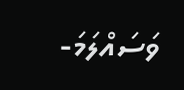ވަސައްލަމަ-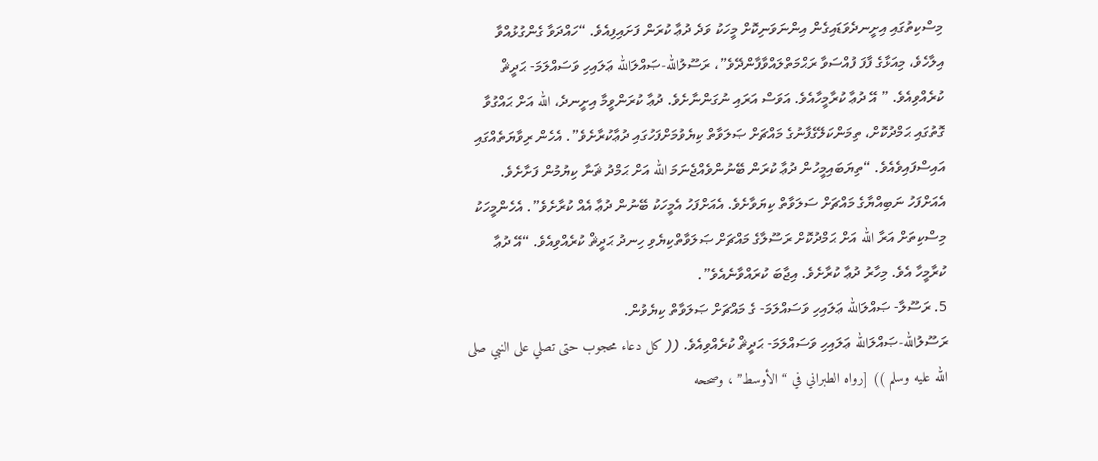މިސްކިތުގައި އިށީނދެވަޑައިގެން އިންނަވަނިކޮށް މީހަކު ވަދެ ދުޢާ ކުރަން ފަށައިފިއެވެ. “ހައްދަވާ ގެންގުޅުއްވާ އިލާހެވެ، މިއަޅާގެ ފާފަ ފުއްސަވާ ރަޙްމަތްލައްވާފާންދޭވެ”، ރަސޫލުالله-ޞައްލަالله ޢަލައިހި ވަސައްލަމަ- ޙަދީޘް ކުރެއްވިއެވެ. ” އޭ ދުޢާ ކުރާމީހާއެވެ. އަވަސް އަރައި ނުގަންނާށެވެ. ދުޢާ ކުރަންވީމާ އިށީނދެ، الله އަށް ޙައްގުވާ ގޮތުގައި ޙަމްދުކޮށް، ތިމަންކަލޭގެފާނުގެ މައްޗަށް ޞަލަވާތް ކިޔެވުމަށްފަހުގައި ދުޢާކުރާށެވެ”. އެހެން ރިވާޔަތެއްގައި އައިސްފައިވެއެވެ. “ތިޔަބައިމީހުން ދުޢާ ކުރަން ބޭނުންވެއްޖެނަމަ الله އަށް ޙަމްދު ޘަނާ ކިޔުމުން ފަށާށެވެ. އެއަށްފަހު ނަބިއްޔާގެ މައްޗަށް ސަލަވާތް ކިޔަވާށެވެ. އެއަށްފަހު އެމީހަކު ބޭނުން ދުޢާ އެއް ކުރާށެވެ”. އެހެންމީހަކު މިސްކިތަށް އަރާ الله އަށް ޙަމްދުކޮށް ރަސޫލާގެ މައްޗަށް ޞަލަވާތްކިޔެވި ހިނދު ޙަދީޘް ކުރެއްވިއެވެ. “އޭ ދުޢާ ކުރާމީހާ އެވެ. މިހާރު ދުޢާ ކުރާށެވެ. އިޖާބަ ކުރައްވާނެއެވެ”.
5. ރަސޫލާ- ޞައްލަالله ޢަލައިހި ވަސައްލަމަ- ގެ މައްޗަށް ޞަލަވާތް ކިޔެވުން.
ރަސޫލުالله-ޞައްލަالله ޢަލައިހި ވަސައްލަމަ- ޙަދީޘް ކުރެއްވިއެވެ. (( كل دعاء محجوب حتى تصلي على النبي صلى الله عليه وسلم )) [رواه الطبراني في “الأوسط” ، وصححه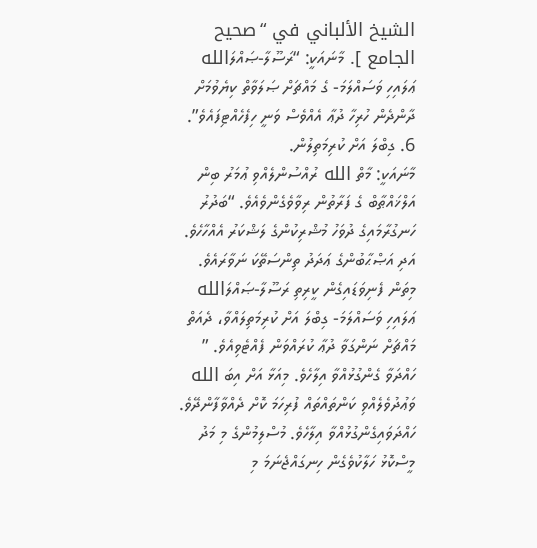الشيخ الألباني في “صحيح الجامع ]. މާނައަކީ: “ރަސޫލާ-ޞައްލަالله ޢަލައިހި ވަސައްލަމަ- ގެ މައްޗަށް ޞަލަވާތް ކިޔެވުމަށް ދާންދެން ހުރިހާ ދުޢާ އެއްވެސް ވަނީ ހިފެހެއްޓިފައެވެ”.
6. ގިބްލަ އަށް ކުރިމަތިލުން.
މާނައަކީ: މާތް الله ރުއްސުންލެއްވި ޢުމަރު ބިން އަލްޚައްޠާބް ގެ ފަރާތުން ރިވާވެގެންވެއެވެ. “ބަދުރު ހަނގުރާމައިގެ ދުވަހު މުޝްރިކުންގެ ލަޝްކަރު އެއްހާހެވެ. އަދި އަޞްޙާބުންގެ ޢަދަދު ތިންސަތޭކަ ނަވާރައެވެ. މިތަން ފެނިވަޑައިގެން ކީރިތި ރަސޫލާ-ޞައްލަالله ޢަލައިހި ވަސައްލަމަ- ގިބްލަ އަށް ކުރިމަތިލައްވާ، ދެއަތް މައްޗަށް ނަންގަވާ ދުޢާ ކުރައްވަން ފެއްޓެވިއެވެ. ” ހައްދަވާ ގެންގުޅުއްވާ އިލާހެވެ. މިއަޅާ އަށް އިބަ الله ވަޢުދުވެލެއްވި ކަންތައްތައް ފުރިހަމަ ކޮށް ދެއްވާފާންދޭވެ. ހައްދަވައިގެންގުޅުއްވާ އިލާހެވެ. މުސްލިމުންގެ މި މަދު މީސްކޮޅު ހަލާކުވެގެން ހިނގައްޖެނަމަ މި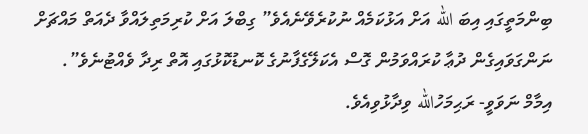ބިންމަތީގައި އިބަ الله އަށް އަޅުކަމެއް ނުކުރެވޭނެއެވެ” ގިބްލަ އަށް ކުރިމަތިލައްވާ ދެއަތް މައްޗަށް ނަންގަވައިގެން ދުޢާ ކުރައްވަމުން ގޮސް އެކަލޭގެފާނުގެ ކޮނޑުކޮޅުގައި އޮތް ރިދާ ވެއްޓުނެވެ”.
އިމާމް ނަވަވީ- ރަޙިމަހުالله ވިދާޅުވިއެވެ.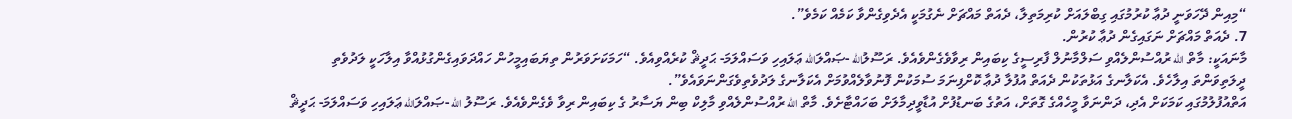“މިއިން ދޭހަވަނީ ދުޢާ ކުރުމުގައި ގިބްލައަށް ކުރިމަތިލާ، ދެއަތް މައްޗަށް ނެގުމަކީ އެދެވިގެންވާ ކަމެއް ކަމެވެ”.
7. ދެއަތް މައްޗަށް ނަގައިގެން ދުޢާ ކުރުން.
މާނައަކީ: މާތް الله ރުއްސުންލެއްވި ސަލްމާނުލް ފާރިސީގެ ކިބައިން ރިވާވެގެންވެއެވެ. ރަސޫލުالله -ޞައްލަالله ޢަލައިހި ވަސައްލަމަ- ޙަދީޘް ކުރެއްވިއެވެ. “ހަމަކަށަވަރުން ތިޔަބައިމީހުން ހައްދަވައިގެންގުޅުއްވާ އިލާހަކީ ލަދުވެތި ދީލަތިވަންތަ އިލާހެވެ. އެކަލާނގެ އަޅުތަކުން ދެއަތް އުފުލާ ދުޢާ ކޮށްފިނަމަ ސުމަކުން ފޮނުވާލެއްވުމަށް އެކަލާނގެ ލަދުވެތިވެގަންނަވައެވެ”.
އަތްއުފުލުމުގައި ކަމަކަށް އެދި، ދަންނަވާ މީހެއްގެ ގޮތަށް، އަތުގެ ބަނޑުފުށް އުޑާވީދިމާލަށް ބަހައްޓާށެވެ. މާތް الله ރުއްސުންލެއްވި މާލިކް ބިން ޔަސާރު ގެ ކިބައިން ރިވާ ވެގެންވެއެވެ. ރަސޫލު الله -ޞައްލަالله ޢަލައިހި ވަސައްލަމަ- ޙަދީޘް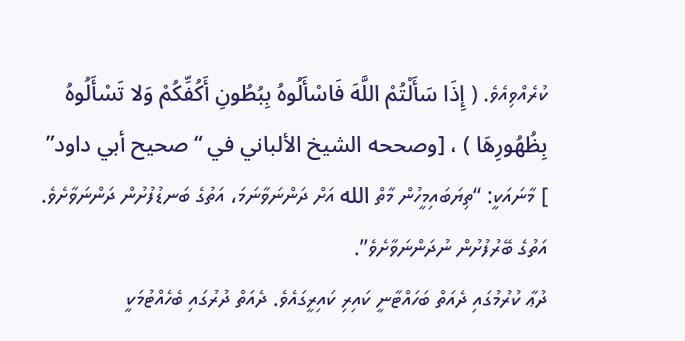ކުރެއްވިއެވެ. ( إِذَا سَأَلْتُمْ اللَّهَ فَاسْأَلُوهُ بِبُطُونِ أَكُفِّكُمْ وَلا تَسْأَلُوهُ بِظُهُورِهَا ) ، [وصححه الشيخ الألباني في “صحيح أبي داود” ] މާނައަކީ: “ތިޔަބައިމީހުން މާތް الله އަށް ދަންނަވާނަމަ، އަތުގެ ބަނޑުފުށުން ދަންނަވާށެވެ. އަތުގެ ބޭރުފުށުން ނުދަންނަވާށެވެ”.
ދުޢާ ކުރުމުގައި ދެއަތް ބަހައްޓާނީ ކައިރި ކައިރީގައެވެ. ދެއަތް ދުރުގައި ބެހެއްޓުމަކީ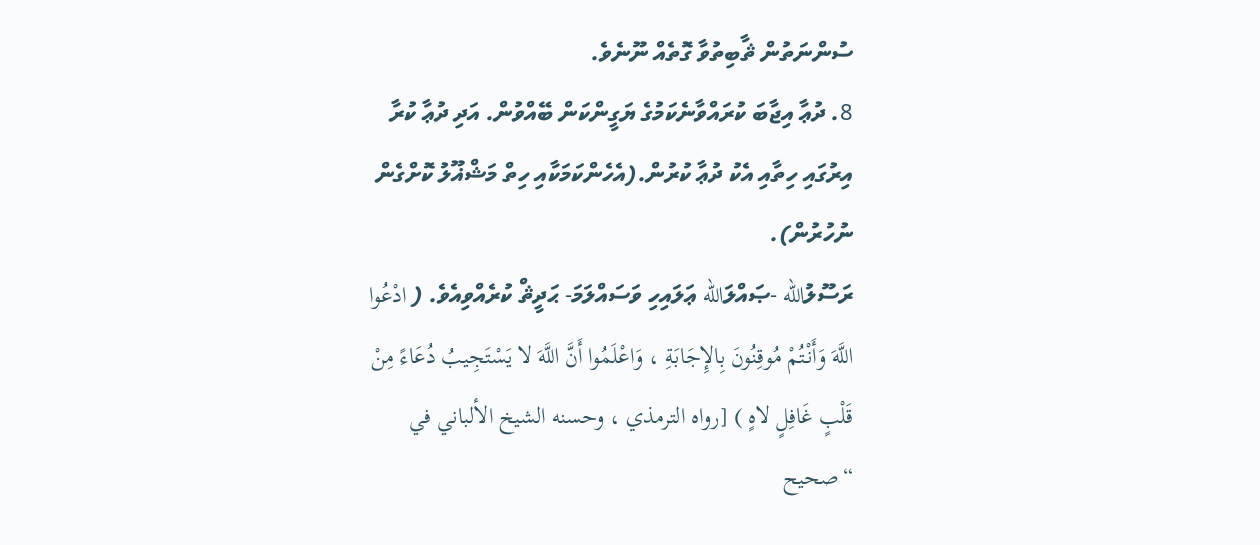ސުންނަތުން ޘާބިތުވާ ގޮތެއް ނޫނެވެ.
8. ދުޢާ އިޖާބަ ކުރައްވާނެކަމުގެ ޔަގީންކަން ބޭއްވުން. އަދި ދުޢާ ކުރާ އިރުގައި ހިތާއި އެކު ދުޢާ ކުރުން.(އެހެންކަމަކާއި ހިތް މަޝްޣޫލު ކޮށްގެން ނުހުރުން).
ރަސޫލުالله -ޞައްލަالله ޢަލައިހި ވަސައްލަމަ- ޙަދީޘް ކުރެއްވިއެވެ. ( ادْعُوا اللَّهَ وَأَنْتُمْ مُوقِنُونَ بِالإِجَابَةِ ، وَاعْلَمُوا أَنَّ اللَّهَ لا يَسْتَجِيبُ دُعَاءً مِنْ قَلْبٍ غَافِلٍ لاهٍ ) [رواه الترمذي ، وحسنه الشيخ الألباني في “صحيح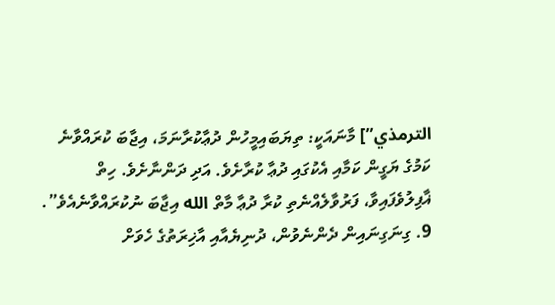الترمذي”] މާނައަކީ: ތިޔަބައިމީހުން ދުޢާކުރާނަމަ، އިޖާބަ ކުރައްވާނެ ކަމުގެ ޔަގީން ކަމާއި އެކުގައި ދުޢާ ކުރާށެވެ. އަދި ދަންނާށެވެ. ހިތް ޣާފިލުވެފައިވާ، ފަރުވާލެއްނެތި ކުރާ ދުޢާ މާތް الله އިޖާބަ ނުކުރައްވާނެއެވެ”.
9. ގިނަގިނައިން ދެންނެވުން، ދުނިޔެއާއި އާޚިރަތުގެ ހެވަށް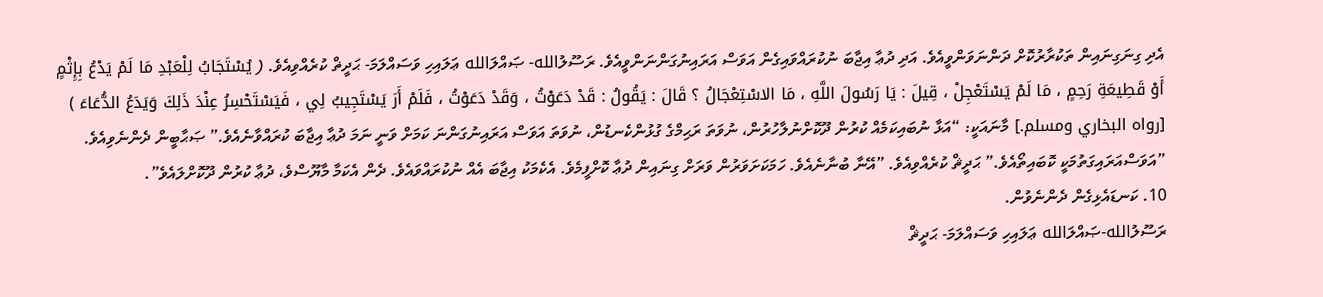އެދި ގިނަގިނައިން ތަކުރާރުކޮށް ދަންނަވަންވީއެވެ. އަދި ދުޢާ އިޖާބަ ނުކުރައްވައިގެން އަވަސް އަރައިނުގަންނަންވީއެވެ. ރަސޫލުالله- ޞައްލަالله ޢަލައިހި ވަސައްލަމަ- ޙަދީޡް ކުރެއްވިއެވެ. ( يُسْتَجَابُ لِلْعَبْدِ مَا لَمْ يَدْعُ بِإِثْمٍ أَوْ قَطِيعَةِ رَحِمٍ ، مَا لَمْ يَسْتَعْجِلْ ، قِيلَ : يَا رَسُولَ اللَّهِ ، مَا الاسْتِعْجَالُ ؟ قَالَ : يَقُولُ : قَدْ دَعَوْتُ ، وَقَدْ دَعَوْتُ ، فَلَمْ أَرَ يَسْتَجِيبُ لِي ، فَيَسْتَحْسِرُ عِنْدَ ذَلِكَ وَيَدَعُ الدُّعَاءَ ) [رواه البخاري ومسلم.] މާނައަކީ: “އަޅާ ނުބައިކަމެއް ކުރުން ދޫކޮށްނުލާހުރުން، ނުވަތަ ރަޙިމްގެ ގުޅުންކެނޑުން، ނުވަތަ އަވަސް އަރައިނުގަންނަ ކަމަށް ވަނީ ނަމަ ދުޢާ އިޖާބަ ކުރައްވާނެއެވެ.” ޞަޙާބީން ދެންނެވިއެވެ. ”އަވަސްއަރައިގަތުމަކީ ކޮބައިތޯއެވެ.” ޙަދީޘް ކުރެއްވިއެވެ. ”އޭނާ ބުނާނެއެވެ. ހަމަކަށަވަރުން ވަރަށް ގިނައިން ދުޢާ ކޮށްފީމެވެ. އެކެމަކު އިޖާބަ އެއް ނުކުރައްވައެވެ. ދެން އެކަމާ މާޔޫސްވެ، ދުޢާ ކުރުން ދޫކޮށްލައެވެ”.
10. ކަނޑައެޅިގެން ދެންނެވުން.
ރަސޫލުالله-ޞައްލަالله ޢަލައިހި ވަސައްލަމަ- ޙަދީޘް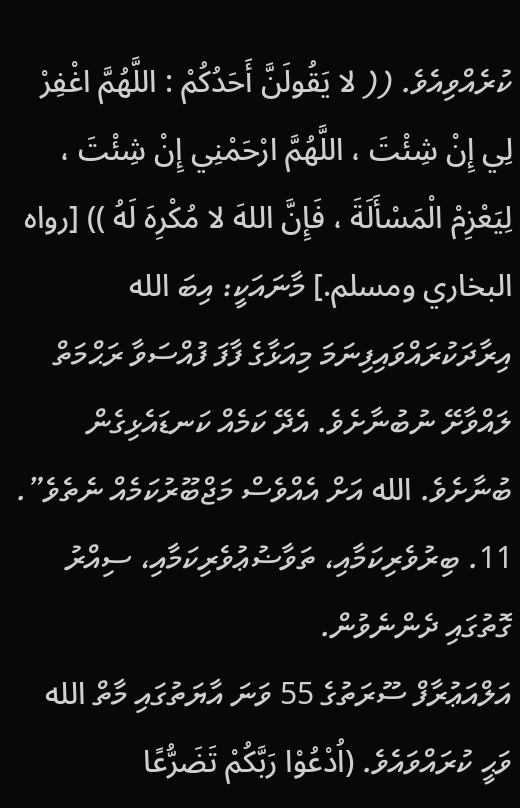ކުރެއްވިއެވެ. (( لا يَقُولَنَّ أَحَدُكُمْ : اللَّهُمَّ اغْفِرْ لِي إِنْ شِئْتَ ، اللَّهُمَّ ارْحَمْنِي إِنْ شِئْتَ ، لِيَعْزِمْ الْمَسْأَلَةَ ، فَإِنَّ اللهَ لا مُكْرِهَ لَهُ )) [رواه البخاري ومسلم.] މާނައަކީ: އިބަ الله އިރާދަކުރައްވައިފިނަމަ މިއަޅާގެ ފާފަ ފުއްސަވާ ރަޙްމަތް ލައްވާށޭ ނުބުނާށެވެ. އެދޭ ކަމެއް ކަނޑައެޅިގެން ބުނާށެވެ. الله އަށް އެއްވެސް މަޖްބޫރުކަމެއް ނެތެވެ”.
11. ބިރުވެރިކަމާއި، ތަވާޟުޢުވެރިކަމާއި، ސިއްރު ގޮތުގައި ދެންނެވުން.
އަލްއަޢުރާފް ސޫރަތުގެ 55 ވަނަ އާޔަތުގައި މާތް الله ވަޙީ ކުރައްވައެވެ. (اُدْعُوْا رَبَّكُمْ تَضَرُّعًا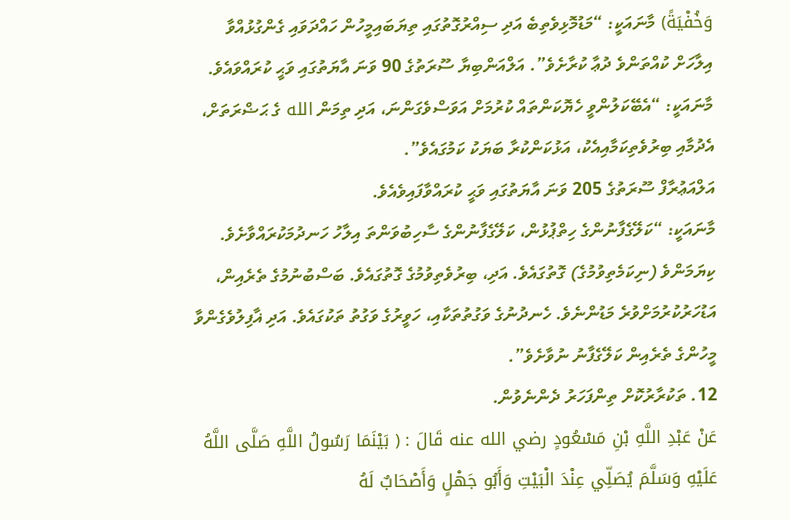وَخُفْيَةً) މާނައަކީ: “މަޑުމޮޅިވެތިބެ އަދި ސިއްރުގޮތުގައި ތިޔަބައިމީހުން ހައްދަވައި ގެންގުޅުއްވާ އިލާހަށް ކުއްތަންވެ ދުޢާ ކުރާށެވެ”. އަލްއަންބިޔާ ސޫރަތުގެ 90 ވަނަ އާޔަތުގައި ވަޙީ ކުރައްވައެވެ.
މާނައަކީ: “އެބޭކަލުންވީ ހެޔޮކަންތައް ކުރުމަށް އަވަސްވެގަންނަ، އަދި ތިމަން الله ގެ ޙަޟްރަތަށް، އެދުމާއި ބިރުވެތިކަމާއިއެކު، އަޅުކަންކުރާ ބަޔަކު ކަމުގައެވެ”.
އަލްއަޢުރާފް ސޫރަތުގެ 205 ވަނަ އާޔަތުގައި ވަޙީ ކުރައްވާފައިވެއެވެ.
މާނައަކީ: “ކަލޭގެފާނުންގެ ހިތްޕުޅުން، ކަލޭގެފާނުންގެ ސާހިބުވަންތަ އިލާހު ހަނދުމަކުރައްވާށެވެ. ކިޔަމަންވެ (ނިކަމެތިވުމުގެ) ގޮތުގައެވެ. އަދި، ބިރުވެތިވުމުގެ ގޮތުގައެވެ. ބަސްބުނުމުގެ ތެރެއިން، އަޑުހަރުކުރުމަށްވުރެ މަޑުންނެވެ. ހެނދުނުގެ ވަގުތުތަކާއި، ހަވީރުގެ ވަގުތު ތަކުގައެވެ. އަދި ޣާފިލުވެގެންވާ މީހުންގެ ތެރެއިން ކަލޭގެފާނު ނުވާށެވެ”.
12. ތަކުރާރުކޮށް ތިންފަހަރު ދެންނެވުން.
عَنْ عَبْدِ اللَّهِ بْنِ مَسْعُودٍ رضي الله عنه قَالَ : ( بَيْنَمَا رَسُولُ اللَّهِ صَلَّى اللَّهُ عَلَيْهِ وَسَلَّمَ يُصَلِّي عِنْدَ الْبَيْتِ وَأَبُو جَهْلٍ وَأَصْحَابٌ لَهُ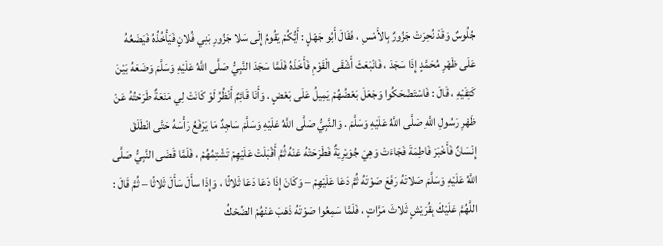جُلُوسٌ وَقَدْ نُحِرَتْ جَزُورٌ بِالأَمْسِ ، فَقَالَ أَبُو جَهْلٍ : أَيُّكُمْ يَقُومُ إِلَى سَلا جَزُورِ بَنِي فُلانٍ فَيَأْخُذُهُ فَيَضَعُهُ عَلَى ظَهْرِ مُحَمَّدٍ إِذَا سَجَدَ ، فَانْبَعَثَ أَشْقَى الْقَوْمِ فَأَخَذَهُ فَلَمَّا سَجَدَ النَّبِيُّ صَلَّى اللَّهُ عَلَيْهِ وَسَلَّمَ وَضَعَهُ بَيْنَ كَتِفَيْهِ ، قَالَ : فَاسْتَضْحَكُوا وَجَعَلَ بَعْضُهُمْ يَمِيلُ عَلَى بَعْضٍ . وَأَنَا قَائِمٌ أَنْظُرُ لَوْ كَانَتْ لِي مَنَعَةٌ طَرَحْتُهُ عَنْ ظَهْرِ رَسُولِ اللَّهِ صَلَّى اللَّهُ عَلَيْهِ وَسَلَّمَ . وَالنَّبِيُّ صَلَّى اللَّهُ عَلَيْهِ وَسَلَّمَ سَاجِدٌ مَا يَرْفَعُ رَأْسَهُ حَتَّى انْطَلَقَ إِنْسَانٌ فَأَخْبَرَ فَاطِمَةَ فَجَاءَتْ وَهِيَ جُوَيْرِيَةٌ فَطَرَحَتْهُ عَنْهُ ثُمَّ أَقْبَلَتْ عَلَيْهِمْ تَشْتِمُهُمْ ، فَلَمَّا قَضَى النَّبِيُّ صَلَّى اللَّهُ عَلَيْهِ وَسَلَّمَ صَلاتَهُ رَفَعَ صَوْتَهُ ثُمَّ دَعَا عَلَيْهِمْ – وَكَانَ إِذَا دَعَا دَعَا ثَلاثًا ، وَإِذَا سأَلَ سَأَلَ ثَلاثًا – ثُمَّ قَالَ : اللَّهُمَّ عَلَيْكَ بِقُرَيْشٍ ثَلاثَ مَرَّاتٍ ، فَلَمَّا سَمِعُوا صَوْتَهُ ذَهَبَ عَنْهُمْ الضِّحْكُ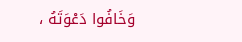وَخَافُوا دَعْوَتَهُ ،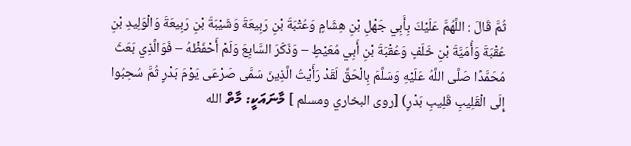ثُمَّ قَالَ : اللَّهُمَّ عَلَيْكَ بِأَبِي جَهْلِ بْنِ هِشَامٍ وَعُتْبَةَ بْنِ رَبِيعَةَ وَشَيْبَةَ بْنِ رَبِيعَةَ وَالْوَلِيدِ بْنِ عُقْبَةَ وَأُمَيَّةَ بْنِ خَلَفٍ وَعُقْبَةَ بْنِ أَبِي مُعَيْطٍ – وَذَكَرَ السَّابِعَ وَلَمْ أَحْفَظْهُ – فَوَالَّذِي بَعَثَ مُحَمَّدًا صَلَّى اللَّهُ عَلَيْهِ وَسَلَّمَ بِالْحَقِّ لَقَدْ رَأَيْتُ الَّذِينَ سَمَّى صَرْعَى يَوْمَ بَدْرٍ ثُمَّ سُحِبُوا إِلَى الْقَلِيبِ قَلِيبِ بَدْرٍ) [روى البخاري ومسلم ] މާނައަކީ: މާތް الله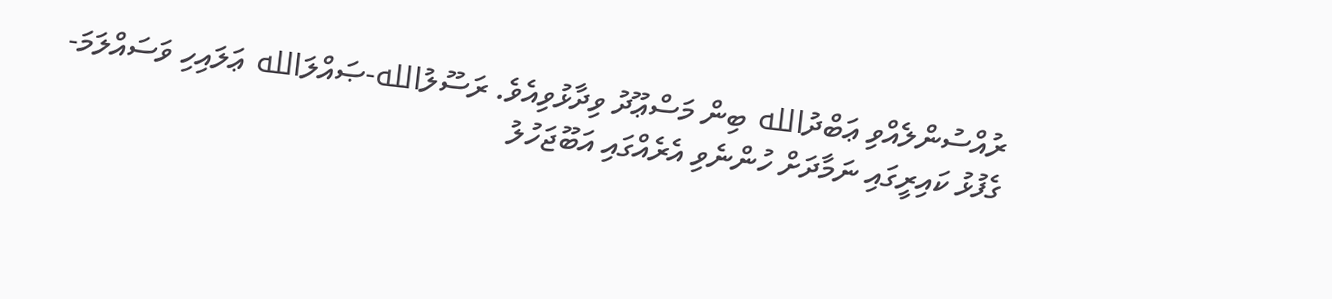ރުއްސުންލެއްވި ޢަބްދުالله ބިން މަސްޢޫދު ވިދާޅުވިއެވެ. ރަސޫލުالله-ޞައްލަالله ޢަލައިހި ވަސައްލަމަ- ގެފުޅު ކައިރީގައި ނަމާދަށް ހުންނެވި އެރެއްގައި އަބޫޖަހުލު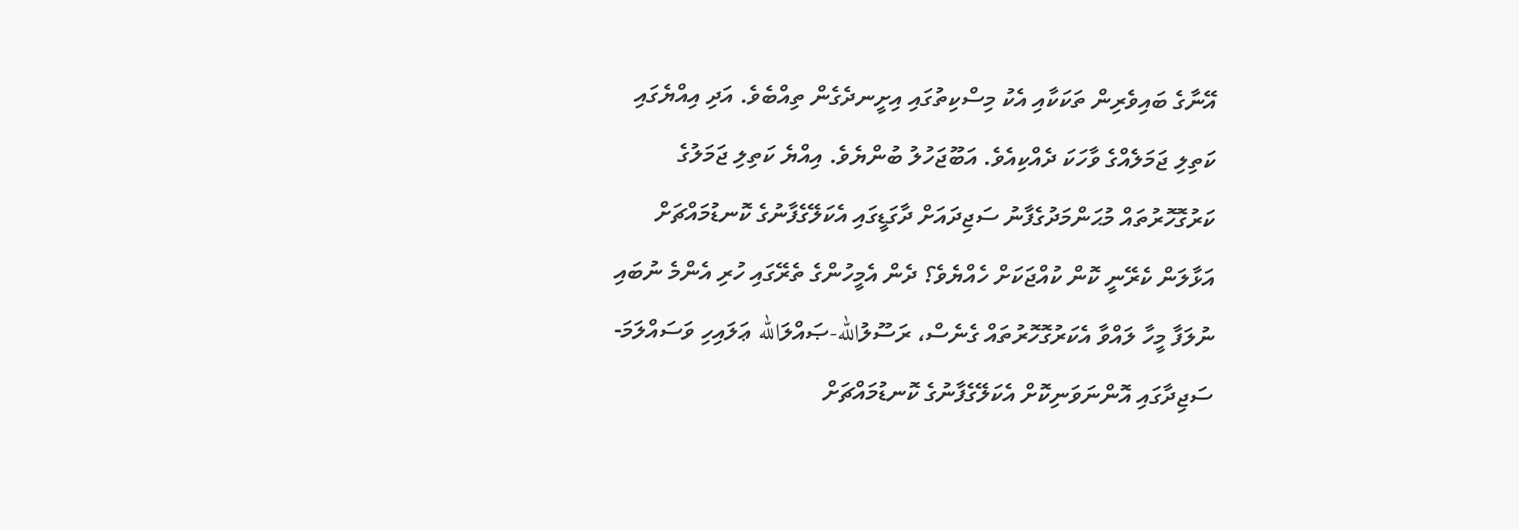އޭނާގެ ބައިވެރިން ތަކަކާއި އެކު މިސްކިތުގައި އިށީނދެގެން ތިއްބެވެ. އަދި އިއްޔެގައި ކަތިލި ޖަމަލެއްގެ ވާހަކަ ދެއްކިއެވެ. އަބޫޖަހުލު ބުންޔެވެ. އިއްޔެ ކަތިލި ޖަމަލުގެ ކަރުގޮހޮރުތައް މުޙަންމަދުގެފާނު ސަޖިދައަށް ދާގަޑީގައި އެކަލޭގެފާނުގެ ކޮނޑުމައްޗަށް އަޅާލަން ކެރޭނީ ކޮން ކުއްޖަކަށް ހެއްޔެވެ؟ ދެން އެމީހުންގެ ތެރޭގައި ހުރި އެންމެ ނުބައި ނުލަފާ މީހާ ލައްވާ އެކަރުގޮހޮރުތައް ގެނެސް، ރަސޫލުالله-ޞައްލަالله ޢަލައިހި ވަސައްލަމަ- ސަޖިދާގައި އޮންނަވަނިކޮށް އެކަލޭގެފާނުގެ ކޮނޑުމައްޗަށް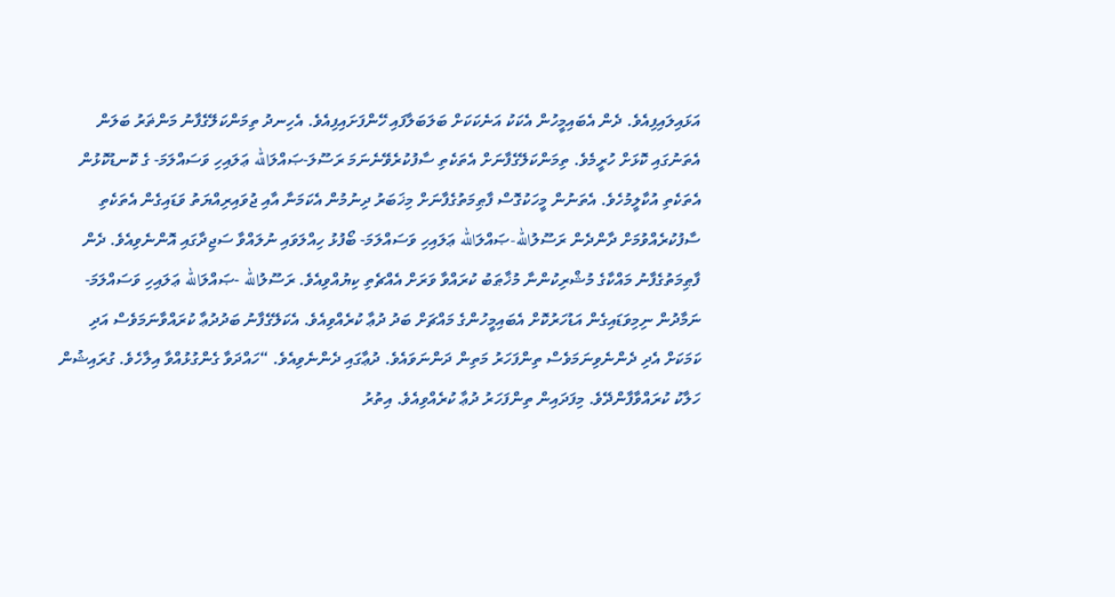އަޅައިލައިފިއެވެ. ދެން އެބައިމީހުން އެކަކު އަނެކަކަށް ބަލަބަލާފައި ހޭންފަށައިފިއެވެ. އެހިނދު ތިމަންކަލޭގެފާނު މަންޡަރު ބަލަން އެތަނުގައި ކޮޅަށް ހުރީމެވެ. ތިމަންކަލޭގެފާނަށް އެތަކެތި ސާފުކުރެވޭނެނަމަ ރަސޫލަ-ޞައްލަالله ޢަލައިހި ވަސައްލަމަ- ގެ ކޮނޑުކޮޅުން އެތަކެތި އުކާލީމުހެވެ. އެތަނުން މީހަކުގޮސް ފާޠިމަތުގެފާނަށް މިޚަބަރު ދިނުމުން އެކަމަނާ އާއި ޖުވައިރިއްޔަތު ވަޑައިގެން އެތަކެތި ސާފުކުރެއްވުމަށް ދާންދެން ރަސޫލުالله-ޞައްލަالله ޢަލައިހި ވަސައްލަމަ- ބޯފުޅު ހިއްލަވައި ނުލައްވާ ސަޖިދާގައި އޮންނެވިއެވެ. ދެން ފާޠިމަތުގެފާނު މައްކާގެ މުޝްރިކުންނާ މުޚާޠަބު ކުރައްވާ ވަރަށް އެއްޗެތި ކިޔުއްވިއެވެ. ރަސޫލުالله -ޞައްލަالله ޢަލައިހި ވަސައްލަމަ- ނަމާދުން ނިމިވަޑައިގެން އަޑުހަރުކޮށް އެބައިމީހުންގެ މައްޗަށް ބަދު ދުޢާ ކުރެއްވިއެވެ. އެކަލޭގެފާނު ބަދުދުޢާ ކުރައްވާނަމަވެސް އަދި ކަމަކަށް އެދި ދެންނެވިނަމަވެސް ތިންފަހަރު މަތިން ދަންނަވައެވެ. ދުޢާގައި ދެންނެވިއެވެ. “ހައްދަވާ ގެންގުޅުއްވާ އިލާހެވެ. ގުރައިޝުން ހަލާކު ކުރައްވާފާންދޭވެ. މިފަދައިން ތިންފަހަރު ދުޢާ ކުރެއްވިއެވެ. އިތުރު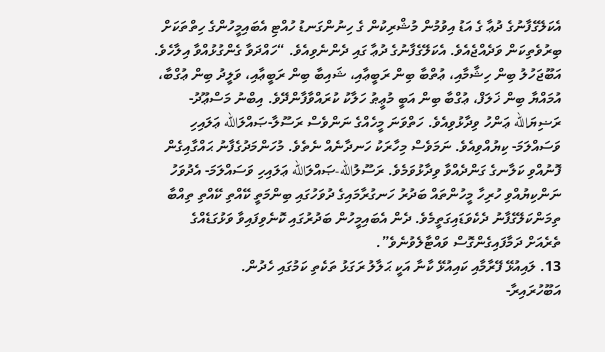އެކަލޭގެފާނުގެ ދުޢާ ގެ އަޑު އިވުމުން މުޝްރިކުން ގެ ހިނުންގަނޑު ހުއްޓި އެބައިމީހުންގެ ހިތްތަކަށް ބިރުވެތިކަން ވަދެއްޖެއެވެ. އެކަލޭގެފާނުގެ ދުޢާ ގައި ދެންނެވިއެވެ. “ހައްދަވާ ގެންގުޅުއްވާ އިލާހެވެ. އަބޫޖަހުލު ބިން ހިޝާމާއި، ޢުތްބާ ބިން ރަބީޢާއި، ޝައިބާ ބިން ރަބީޢާއި، ވަލީދު ބިން ޢުގްބާ، އުމައްޔާ ބިން ޚަލަފް، ޢުގްބާ ބިން އަބީ މުޢީޠު ހަލާކު ކުރައްވާފާންދޭވެ. އިބްނު މަސްޢޫދު- ރަޟިޔަالله ޢަންހު ވިދާޅުވިއެވެ. ހަތްވަނަ މީހެއްގެ ނަންވެސް ރަސޫލާ-ޞައްލަالله ޢަލައިހި ވަސައްލަމަ- ކިޔުއްވިއެވެ. ނަމަވެސް މިހާރަކު ހަނދާނެއް ނެތެވެ. މުހަންމަދުގެފާނު ޙައްގާއިގެން ފޮނުއްވި ކަލާނގެ ގަންދެއްވާ ވިދާޅުވަމެވެ. ރަސޫލުالله-ޞައްލަالله ޢަލައިހި ވަސައްލަމަ- އެދުވަހު ނަންކިޔުއްވި ހުރިހާ މީހުންތައް ބަދުރު ހަނގުރާމައިގެ ދުވަހުގައި ބިންމަތީ ކޭއްތި ކޭއްތި ތިއްބާ ތިމަންކަލޭގެފާނު ދެކެވަޑައިގަތީމެވެ. ދެން އެބައިމީހުން ބަދުރުގައި ކޮނެވިފައިވާ ވަޅުގަޑެއްގެ ތެރެއަށް ދަމާފައިގެންގޮސް ވައްޓާލެވުނެވެ”.
13. ލައިއުޅޭ ފޭރާމާއި ކައިއުޅޭ ކާނާ އަކީ ޙަލާލު ރަގަޅު ތަކެތި ކަމުގައި ހެދުން.
އަބޫހުރައިރާ-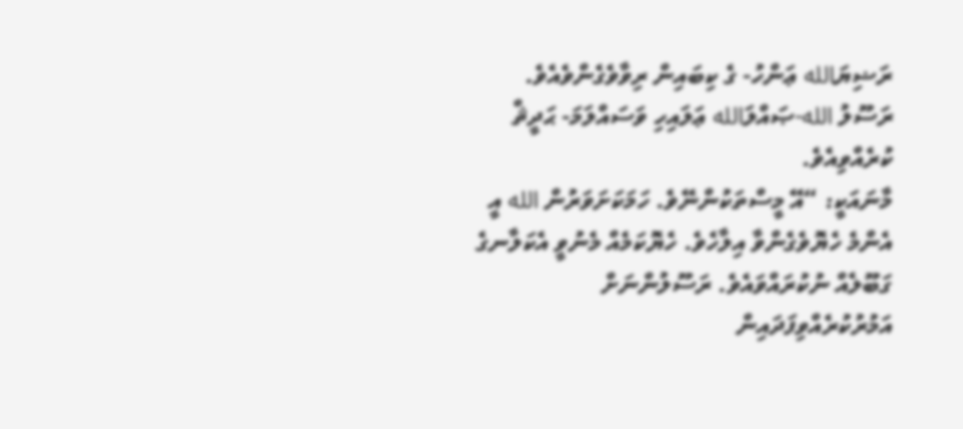ރަޟިޔަالله ޢަންހު- ގެ ކިބައިން ރިވާވެގެންވެއެވެ. ރަސޫލު الله-ޞައްލަالله ޢަލައިހި ވަސައްލަމަ- ޙަދީޘް ކުރެއްވިއެވެ.
މާނައަކީ: “އޭ މީސްތަކުންނޭވެ. ހަމަކަށަވަރުން الله އީ އެންމެ ހެޔޮވެގެންވާ އިލާހެވެ. ހެޔޮކަމެއް މެނުވީ އެކަލާނގެ ގަބޫލެއް ނުކުރައްވައެވެ. ރަސޫލުންނަށް އަމުރުކުރެއްވިފަދައިން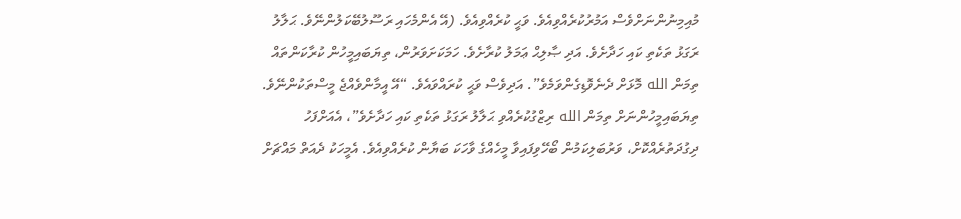މުއިމިނުންނަށްވެސް އަމުރުކުރެއްވިއެވެ. ވަޙީ ކުރެއްވިއެވެ. (އޭ އެންމެހައި ރަސޫލުބޭކަލުންނޭވެ. ޙަލާލު ރަގަޅު ތަކެތި ކައި ހަދާށެވެ. އަދި ޞާލިޙް ޢަމަލު ކުރާށެވެ. ހަމަކަށަވަރުން، ތިޔަބައިމީހުން ކުރާކަންތައް ތިމަން الله މޮޅަށް ދެނެވޮޑިގެންވަމެވެ”. އަދިވެސް ވަޙީ ކުރައްވައެވެ. “އޭ އީމާންވެއްޖެ މީސްތަކުންނޭވެ. ތިޔަބައިމީހުންނަށް ތިމަން الله ރިޒްގުކުރެއްވި ޙަލާލު ރަގަޅު ތަކެތި ކައި ހަދާށެވެ”، އެއަށްފަހު ދިގުދަތުރެއްކޮށް، ވަރުބަލިކަމުން ބޯހޭވިފައިވާ މީހެއްގެ ވާހަކަ ބަޔާން ކުރެއްވިއެވެ. އެމީހަކު ދެއަތް މައްޗަށް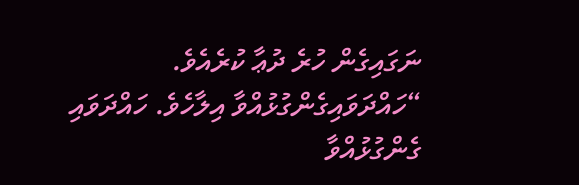ނަގައިގެން ހުރެ ދުޢާ ކުރެއެވެ. “ހައްދަވައިގެންގުޅުއްވާ އިލާހެވެ. ހައްދަވައި ގެންގުޅުއްވާ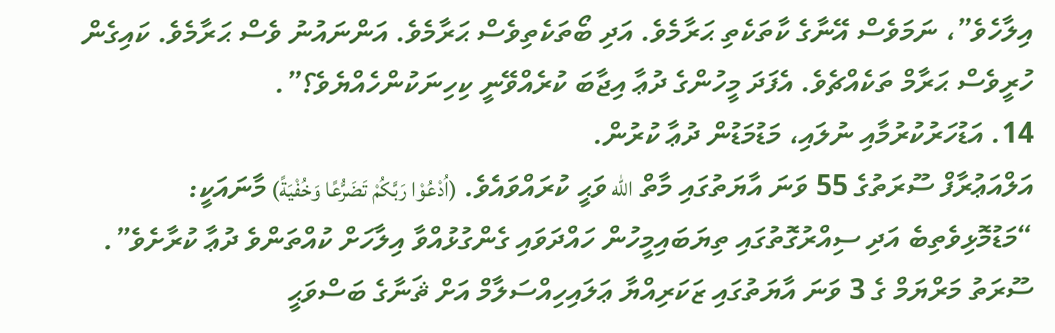އިލާހެވެ”، ނަމަވެސް އޭނާގެ ކާތަކެތި ޙަރާމެވެ. އަދި ބޯތަކެތިވެސް ޙަރާމެވެ. އަންނައުނު ވެސް ޙަރާމެވެ. ކައިގެން ހުރީވެސް ޙަރާމް ތަކެއްޗެވެ. އެފަދަ މީހުންގެ ދުޢާ އިޖާބަ ކުރެއްވޭނީ ކިހިނަކުންހެއްޔެވެ؟”.
14. އަޑުހަރުކުރުމާއި ނުލައި، މަޑުމަޑުން ދުޢާ ކުރުން.
އަލްއަޢުރާފް ސޫރަތުގެ 55 ވަނަ އާޔަތުގައި މާތް الله ވަޙީ ކުރައްވައެވެ. (اُدْعُوْا رَبَّكُمْ تَضَرُّعًا وَخُفْيَةً) މާނައަކީ: “މަޑުމޮޅިވެތިބެ އަދި ސިއްރުގޮތުގައި ތިޔަބައިމީހުން ހައްދަވައި ގެންގުޅުއްވާ އިލާހަށް ކުއްތަންވެ ދުޢާ ކުރާށެވެ”. ސޫރަތު މަރްޔަމް ގެ 3 ވަނަ އާޔަތުގައި ޒަކަރިއްޔާ ޢަލައިހިއްސަލާމް އަށް ޘަނާގެ ބަސްވަޙީ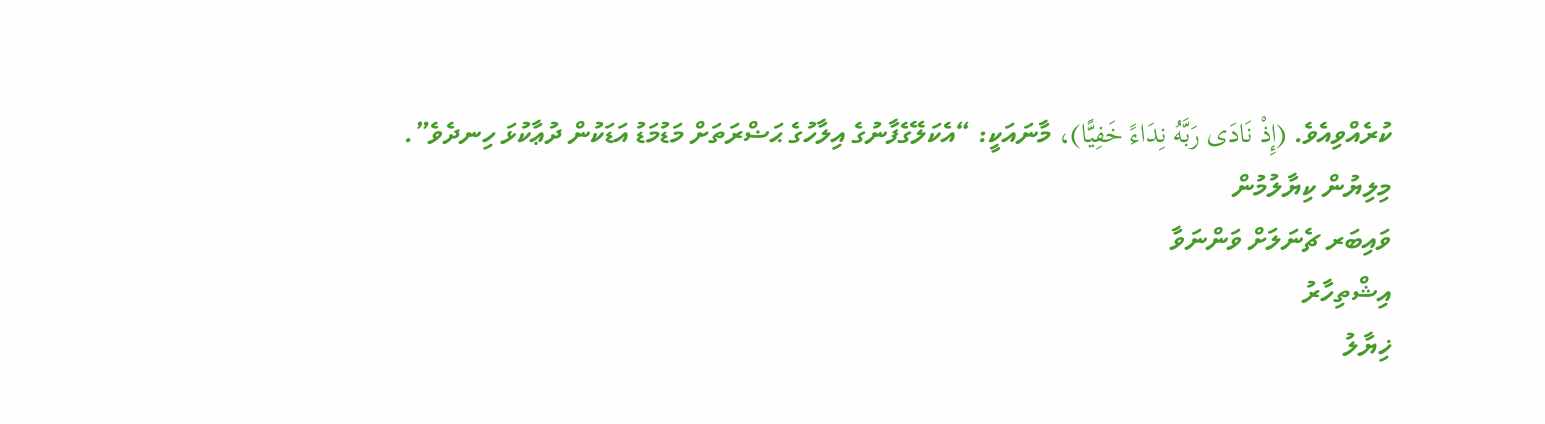ކުރެއްވިއެވެ. (إِذْ نَادَى رَبَّهُ نِدَاءً خَفِيًّا)، މާނައަކީ: “އެކަލޭގެފާނުގެ އިލާހުގެ ޙަޟްރަތަށް މަޑުމަޑު އަޑަކުން ދުޢާކުޅަ ހިނދެވެ”.
މިލިޔުން ކިޔާލުމުން
ވައިބަރ ޗެނަލަށް ވަންނަވާ
އިޝްތިހާރު
ޚިޔާލު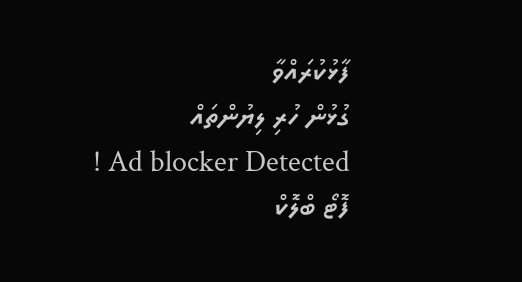ފާޅުކުރައްވާ
ގުޅުން ހުރި ލިޔުންތައް
Ad blocker Detected ! ފޮޓޯ ބްލޮކް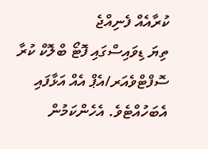ކުރާއެއް ފެނިއްޖެ
ތިޔަ ޑިވައިސްގައި ފޮޓޯ ބްލޮކް ކުރާ ސޮފްޓްވެއަރ/އެޕް އެއް އަޅާފައި އެބަހުއްޓެވެ. އެހެންކަމުން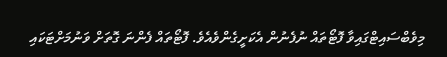މިވެބްސައިޓްގައިވާ ފޮޓޯތައް ނުފެނުން އެކަށީގެންވެއެވެ. ފޮޓޯތައް ފެންނަ ގޮތަށް ވަނުމަށްޓަކައި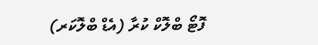ފޮޓޯ ބްލޮކް ކުރާ (އެޑް ބްލޮކަރ)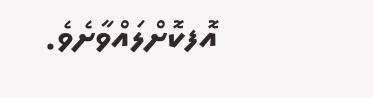އޮފކޮށްލައްވާށެވެ.